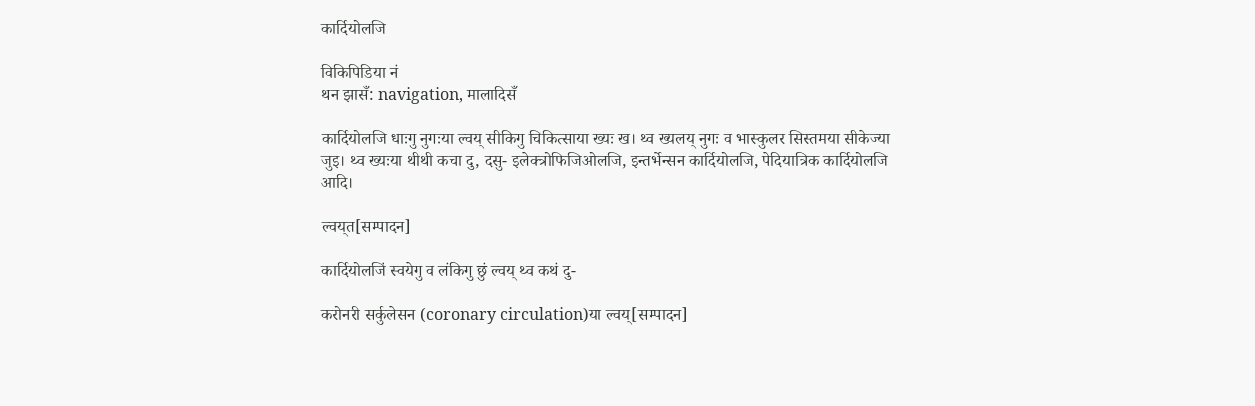कार्दियोलजि

विकिपिडिया नं
थन झासँ: navigation, मालादिसँ

कार्दियोलजि धाःगु नुगःया ल्वय् सीकिगु चिकित्साया ख्यः ख। थ्व ख्यलय् नुगः व भास्कुलर सिस्तमया सीकेज्या जुइ। थ्व ख्यःया थीथी कचा दु, दसु- इलेक्त्रोफिजिओलजि, इन्तर्भेन्सन कार्दियोलजि, पेदियात्रिक कार्दियोलजि आदि।

ल्वय्‌त[सम्पादन]

कार्दियोलजिं स्वयेगु व लंकिगु छुं ल्वय् थ्व कथं दु-

करोनरी सर्कुलेसन (coronary circulation)या ल्वय्[सम्पादन]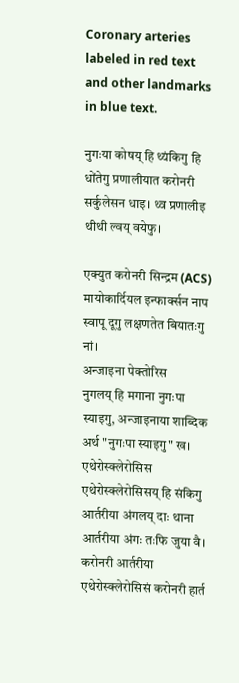Coronary arteries labeled in red text and other landmarks in blue text.

नुगःया कोषय् हि थ्यंकिगु हि धोंतेगु प्रणालीयात करोनरी सर्कुलेसन धाइ। थ्व प्रणालीइ थीथी ल्वय् वयेफु।

एक्युत करोनरी सिन्द्रम (ACS)
मायोकार्दियल इन्फार्क्सन नाप स्वापू दूगु लक्षणतेत बियातःगु नां।
अन्जाइना पेक्तोरिस
नुगलय् हि मगाना नुगःपा स्याइगु, अन्जाइनाया शाब्दिक अर्थ "नुगःपा स्याइगु" ख।
एथेरोस्क्लेरोसिस
एथेरोस्क्लेरोसिसय् हि संकिगु आर्तरीया अंगलय् दाः थाना आर्तरीया अंगः तःफि जुया वै। करोनरी आर्तरीया एथेरोस्क्लेरोसिसं करोनरी हार्त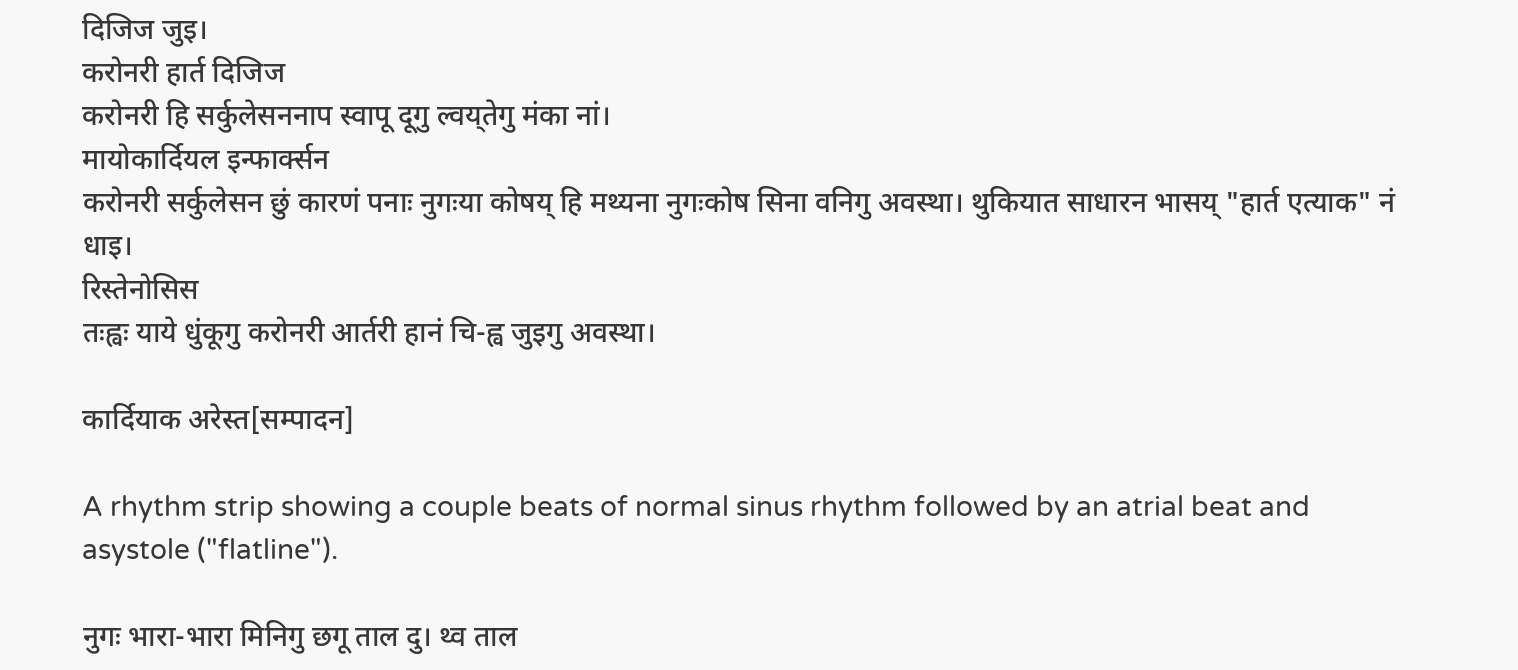दिजिज जुइ।
करोनरी हार्त दिजिज
करोनरी हि सर्कुलेसननाप स्वापू दूगु ल्वय्‌तेगु मंका नां।
मायोकार्दियल इन्फार्क्सन
करोनरी सर्कुलेसन छुं कारणं पनाः नुगःया कोषय् हि मथ्यना नुगःकोष सिना वनिगु अवस्था। थुकियात साधारन भासय् "हार्त एत्याक" नं धाइ।
रिस्तेनोसिस
तःह्वः याये धुंकूगु करोनरी आर्तरी हानं चि-ह्व जुइगु अवस्था।

कार्दियाक अरेस्त[सम्पादन]

A rhythm strip showing a couple beats of normal sinus rhythm followed by an atrial beat and asystole ("flatline").

नुगः भारा-भारा मिनिगु छगू ताल दु। थ्व ताल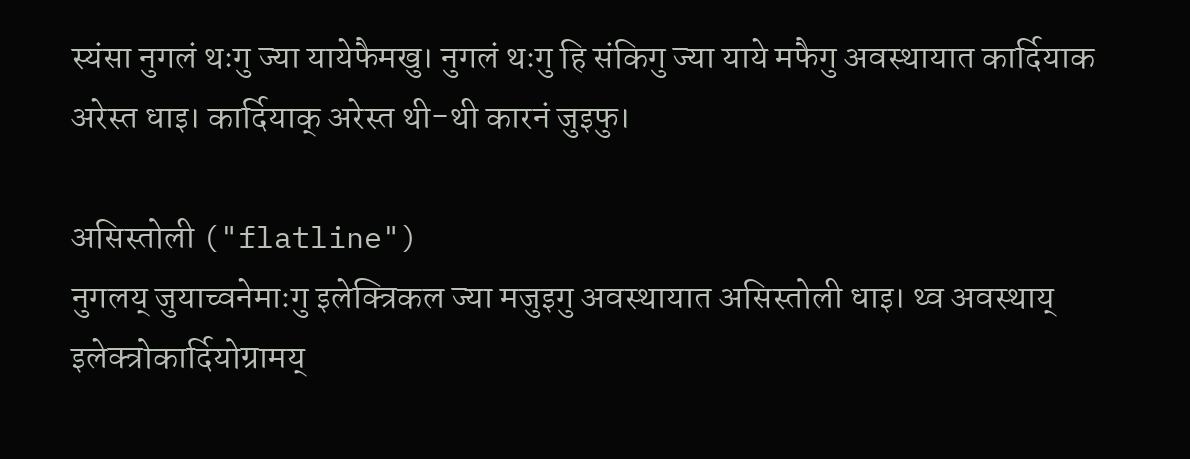स्यंसा नुगलं थःगु ज्या यायेफैमखु। नुगलं थःगु हि संकिगु ज्या याये मफैगु अवस्थायात कार्दियाक अरेस्त धाइ। कार्दियाक् अरेस्त थी-थी कारनं जुइफु।

असिस्तोली ("flatline")
नुगलय् जुयाच्वनेमाःगु इलेक्त्रिकल ज्या मजुइगु अवस्थायात असिस्तोली धाइ। थ्व अवस्थाय् इलेक्त्रोकार्दियोग्रामय्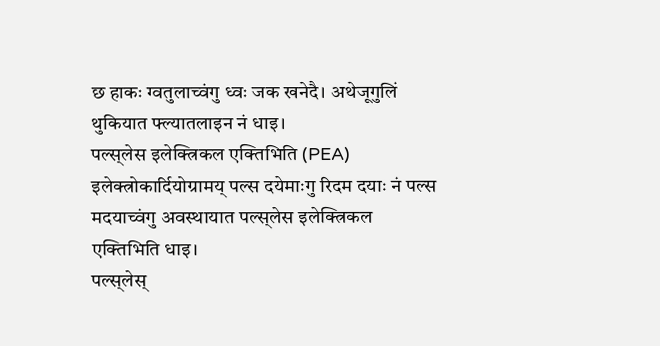छ हाकः ग्वतुलाच्वंगु ध्वः जक खनेदै। अथेजूगुलिं थुकियात फ्ल्यातलाइन नं धाइ।
पल्स्‌लेस इलेक्त्रिकल एक्तिभिति (PEA)
इलेक्त्रोकार्दियोग्रामय् पल्स दयेमाःगु रिदम दयाः नं पल्स मदयाच्वंगु अवस्थायात पल्स्‌लेस इलेक्त्रिकल एक्तिभिति धाइ।
पल्स्‌लेस्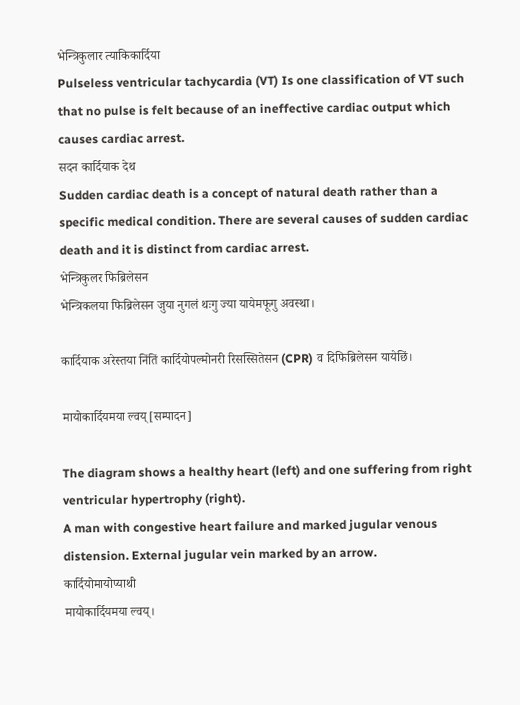भेन्त्रिकुलार त्याकिकार्दिया
Pulseless ventricular tachycardia (VT) Is one classification of VT such that no pulse is felt because of an ineffective cardiac output which causes cardiac arrest.
सदन कार्दियाक देथ
Sudden cardiac death is a concept of natural death rather than a specific medical condition. There are several causes of sudden cardiac death and it is distinct from cardiac arrest.
भेन्त्रिकुलर फिब्रिलेसन
भेन्त्रिकलया फिब्रिलेसन जुया नुगलं थःगु ज्या यायेमफूगु अवस्था।

कार्दियाक अरेस्तया निंतिं कार्दियोपल्मोनरी रिसस्सितेसन (CPR) व दिफिब्रिलेसन यायेछिं।

मायोकार्दियमया ल्वय्[सम्पादन]

The diagram shows a healthy heart (left) and one suffering from right ventricular hypertrophy (right).
A man with congestive heart failure and marked jugular venous distension. External jugular vein marked by an arrow.
कार्दियोमायोप्याथी
मायोकार्दियमया ल्वय्।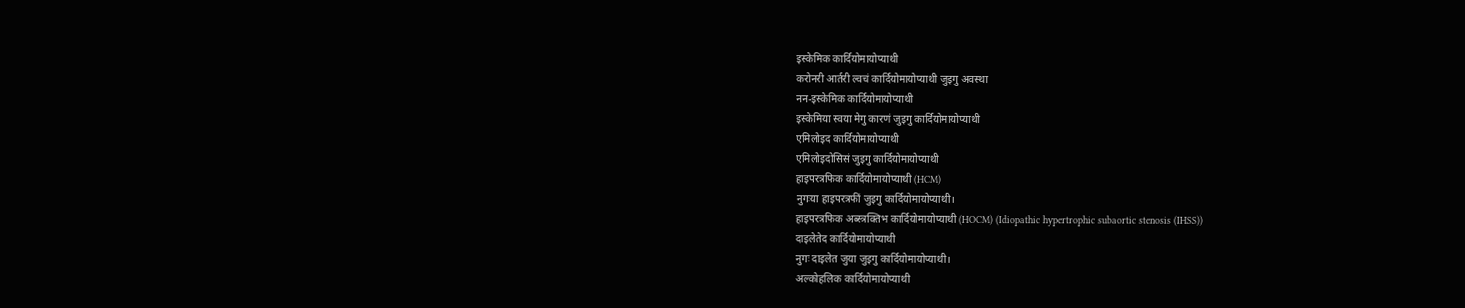इस्केमिक कार्दियोमायोप्याथी
करोनरी आर्तरी ल्वचं कार्दियोमायोप्याथी जुइगु अवस्था
नन-इस्केमिक कार्दियोमायोप्याथी
इस्केमिया स्वया मेगु कारणं जुइगु कार्दियोमायोप्याथी
एमिलोइद कार्दियोमायोप्याथी
एमिलोइदोसिसं जुइगु कार्दियोमायोप्याथी
हाइपरत्रफिक कार्दियोमायोप्याथी (HCM)
नुगःया हाइपरत्रफीं जुइगु कार्दियोमायोप्याथी।
हाइपरत्रफिक अब्स्त्रक्तिभ कार्दियोमायोप्याथी (HOCM) (Idiopathic hypertrophic subaortic stenosis (IHSS))
दाइलेतेद कार्दियोमायोप्याथी
नुगः दाइलेत जुया जुइगु कार्दियोमायोप्याथी।
अल्कोहलिक कार्दियोमायोप्याथी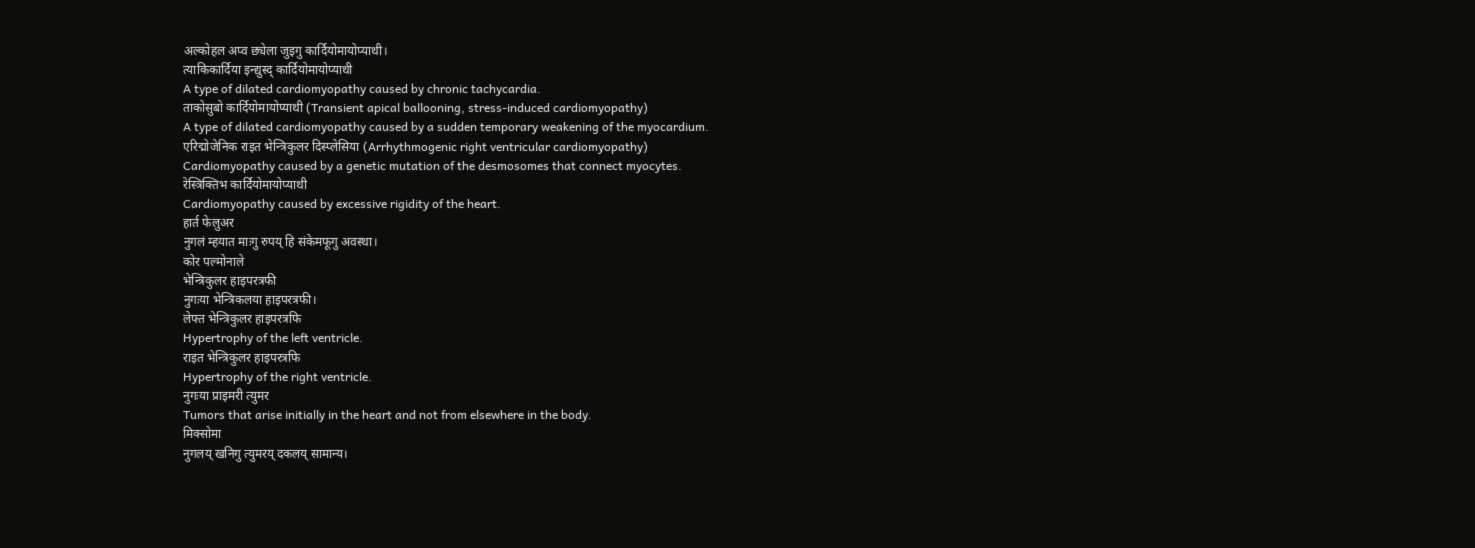अल्कोहल अप्व छ्येला जुइगु कार्दियोमायोप्याथी।
त्याकिकार्दिया इन्द्युस्द् कार्दियोमायोप्याथी
A type of dilated cardiomyopathy caused by chronic tachycardia.
ताकोसुबो कार्दियोमायोप्याथी (Transient apical ballooning, stress-induced cardiomyopathy)
A type of dilated cardiomyopathy caused by a sudden temporary weakening of the myocardium.
एरिद्मोजेनिक राइत भेन्त्रिकुलर दिस्प्लेसिया (Arrhythmogenic right ventricular cardiomyopathy)
Cardiomyopathy caused by a genetic mutation of the desmosomes that connect myocytes.
रेस्त्रिक्तिभ कार्दियोमायोप्याथी
Cardiomyopathy caused by excessive rigidity of the heart.
हार्त फेलुअर
नुगलं म्हयात माःगु रुपय् हि संकेमफूगु अवस्था।
कोर पल्मोनाले
भेन्त्रिकुलर हाइपरत्रफी
नुगःया भेन्त्रिकलया हाइपरत्रफी।
लेफ्त भेन्त्रिकुलर हाइपरत्रफि
Hypertrophy of the left ventricle.
राइत भेन्त्रिकुलर हाइपरत्रफि
Hypertrophy of the right ventricle.
नुगःया प्राइमरी त्युमर
Tumors that arise initially in the heart and not from elsewhere in the body.
मिक्सोमा
नुगलय् खनिगु त्युमरय् दकलय् सामान्य।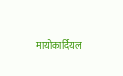मायोकार्दियल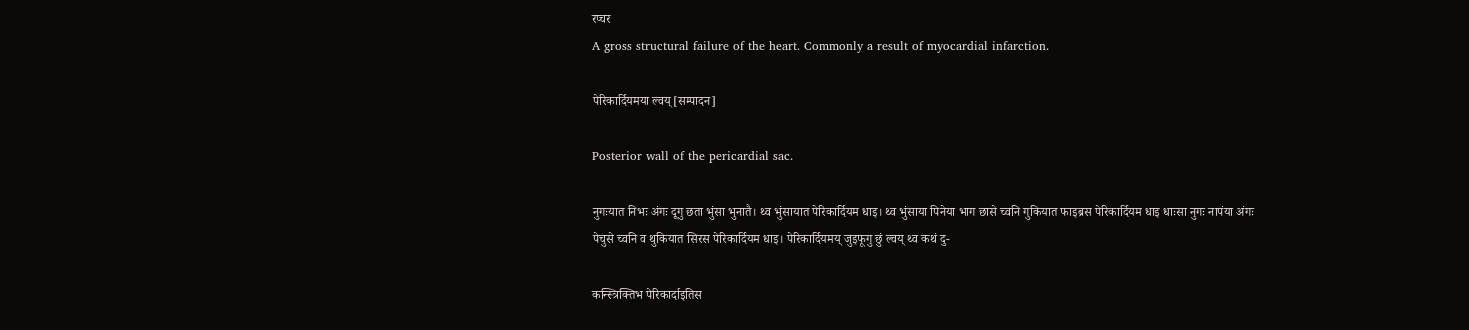रप्चर
A gross structural failure of the heart. Commonly a result of myocardial infarction.

पेरिकार्दियमया ल्वय्[सम्पादन]

Posterior wall of the pericardial sac.

नुगःयात निभः अंगः दूगु छता भुंसा भुनातै। थ्व भुंसायात पेरिकार्दियम धाइ। थ्व भुंसाया पिनेया भाग छासे च्वनि गुकियात फाइब्रस पेरिकार्दियम धाइ धाःसा नुगः नापंया अंगः पेचुसे च्वनि व थुकियात सिरस पेरिकार्दियम धाइ। पेरिकार्दियमय् जुइफूगु छुं ल्वय् थ्व कथं दु-

कन्स्त्रिक्तिभ पेरिकार्दाइतिस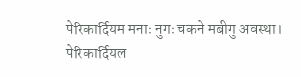पेरिकार्दियम मनाः नुगः चकने मबीगु अवस्था।
पेरिकार्दियल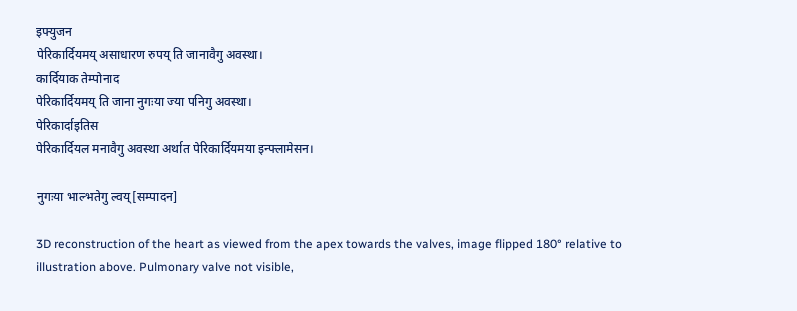इफ्युजन
पेरिकार्दियमय् असाधारण रुपय् ति जानावैगु अवस्था।
कार्दियाक तेम्पोनाद
पेरिकार्दियमय् ति जाना नुगःया ज्या पनिगु अवस्था।
पेरिकार्दाइतिस
पेरिकार्दियल मनावैगु अवस्था अर्थात पेरिकार्दियमया इन्फ्लामेसन।

नुगःया भाल्भतेगु ल्वय्[सम्पादन]

3D reconstruction of the heart as viewed from the apex towards the valves, image flipped 180° relative to illustration above. Pulmonary valve not visible,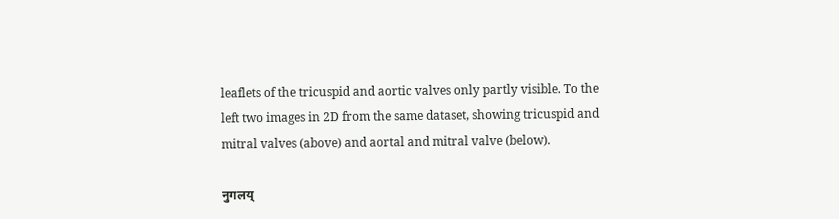leaflets of the tricuspid and aortic valves only partly visible. To the left two images in 2D from the same dataset, showing tricuspid and mitral valves (above) and aortal and mitral valve (below).

नुगलय्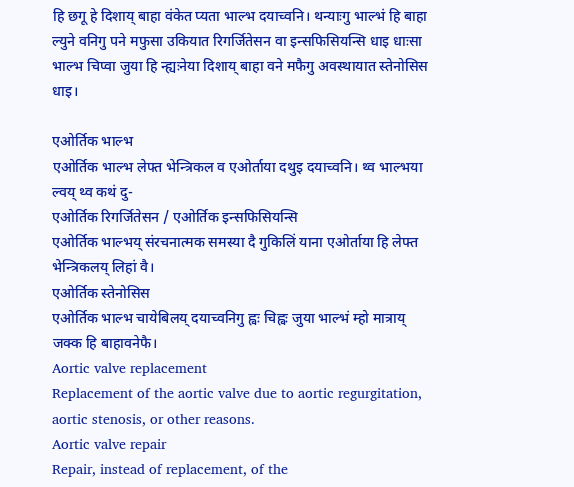हि छगू हे दिशाय् बाहा वंकेत प्यता भाल्भ दयाच्वनि। थन्याःगु भाल्भं हि बाहा ल्युने वनिगु पने मफुसा उकियात रिगर्जितेसन वा इन्सफिसियन्सि धाइ धाःसा भाल्भ चिप्वा जुया हि न्ह्यःनेया दिशाय् बाहा वने मफैगु अवस्थायात स्तेनोसिस धाइ।

एओर्तिक भाल्भ
एओर्तिक भाल्भ लेफ्त भेन्त्रिकल व एओर्ताया दथुइ दयाच्वनि। थ्व भाल्भया ल्वय् थ्व कथं दु-
एओर्तिक रिगर्जितेसन / एओर्तिक इन्सफिसियन्सि
एओर्तिक भाल्भय् संरचनात्मक समस्या दै गुकिलिं याना एओर्ताया हि लेफ्त भेन्त्रिकलय् लिहां वै।
एओर्तिक स्तेनोसिस
एओर्तिक भाल्भ चायेबिलय् दयाच्वनिगु ह्वः चिह्वः जुया भाल्भं म्हो मात्राय् जक्क हि बाहावनेफै।
Aortic valve replacement
Replacement of the aortic valve due to aortic regurgitation, aortic stenosis, or other reasons.
Aortic valve repair
Repair, instead of replacement, of the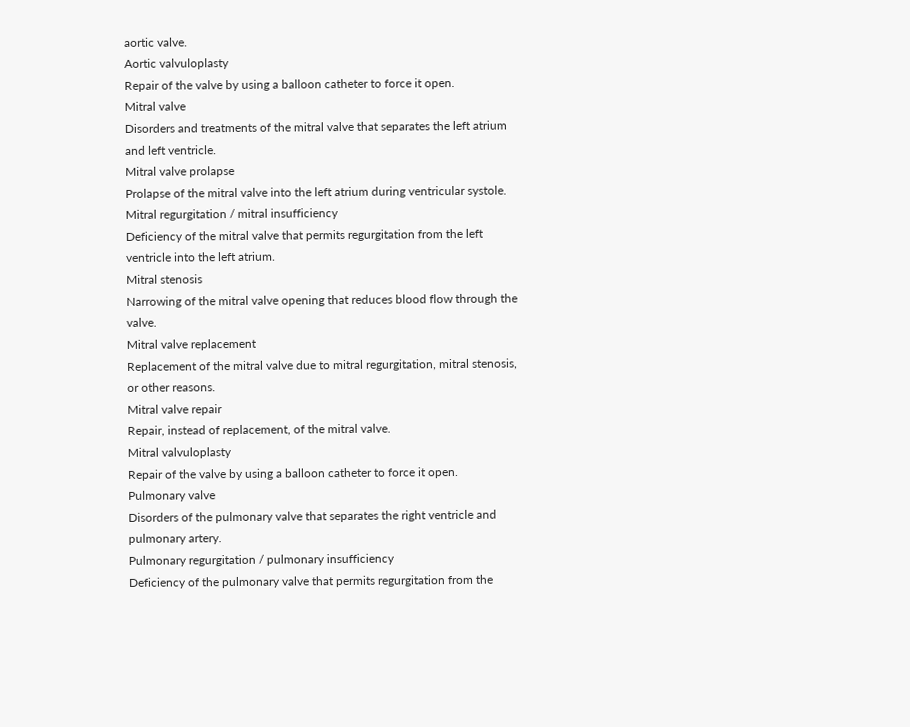aortic valve.
Aortic valvuloplasty
Repair of the valve by using a balloon catheter to force it open.
Mitral valve
Disorders and treatments of the mitral valve that separates the left atrium and left ventricle.
Mitral valve prolapse
Prolapse of the mitral valve into the left atrium during ventricular systole.
Mitral regurgitation / mitral insufficiency
Deficiency of the mitral valve that permits regurgitation from the left ventricle into the left atrium.
Mitral stenosis
Narrowing of the mitral valve opening that reduces blood flow through the valve.
Mitral valve replacement
Replacement of the mitral valve due to mitral regurgitation, mitral stenosis, or other reasons.
Mitral valve repair
Repair, instead of replacement, of the mitral valve.
Mitral valvuloplasty
Repair of the valve by using a balloon catheter to force it open.
Pulmonary valve
Disorders of the pulmonary valve that separates the right ventricle and pulmonary artery.
Pulmonary regurgitation / pulmonary insufficiency
Deficiency of the pulmonary valve that permits regurgitation from the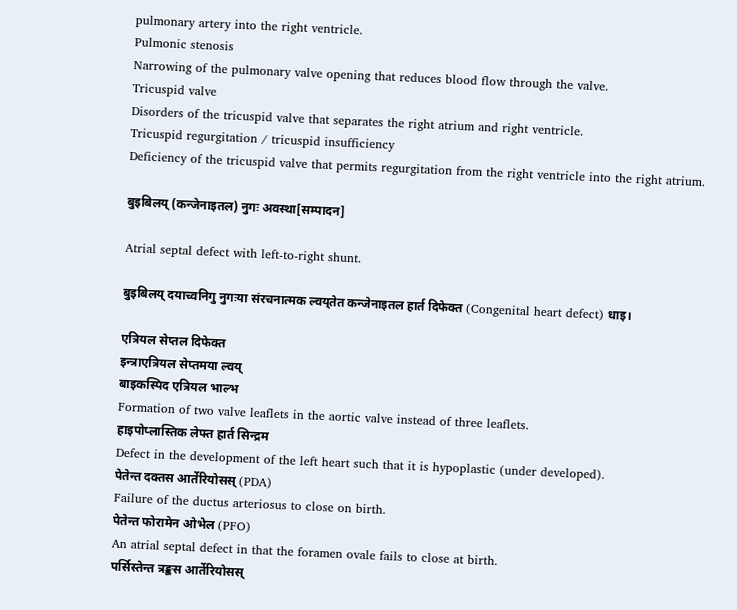pulmonary artery into the right ventricle.
Pulmonic stenosis
Narrowing of the pulmonary valve opening that reduces blood flow through the valve.
Tricuspid valve
Disorders of the tricuspid valve that separates the right atrium and right ventricle.
Tricuspid regurgitation / tricuspid insufficiency
Deficiency of the tricuspid valve that permits regurgitation from the right ventricle into the right atrium.

बुइबिलय् (कन्जेनाइतल) नुगः अवस्था[सम्पादन]

Atrial septal defect with left-to-right shunt.

बुइबिलय् दयाच्वनिगु नुगःया संरचनात्मक ल्वय्‌तेत कन्जेनाइतल हार्त दिफेक्त (Congenital heart defect) धाइ।

एत्रियल सेप्तल दिफेक्त
इन्त्राएत्रियल सेप्तमया ल्वय्
बाइकस्पिद एत्रियल भाल्भ
Formation of two valve leaflets in the aortic valve instead of three leaflets.
हाइपोप्लास्तिक लेफ्त हार्त सिन्द्रम
Defect in the development of the left heart such that it is hypoplastic (under developed).
पेतेन्त दक्तस आर्तेरियोसस् (PDA)
Failure of the ductus arteriosus to close on birth.
पेतेन्त फोरामेन ओभेल (PFO)
An atrial septal defect in that the foramen ovale fails to close at birth.
पर्सिस्तेन्त त्रङ्कस आर्तेरियोसस्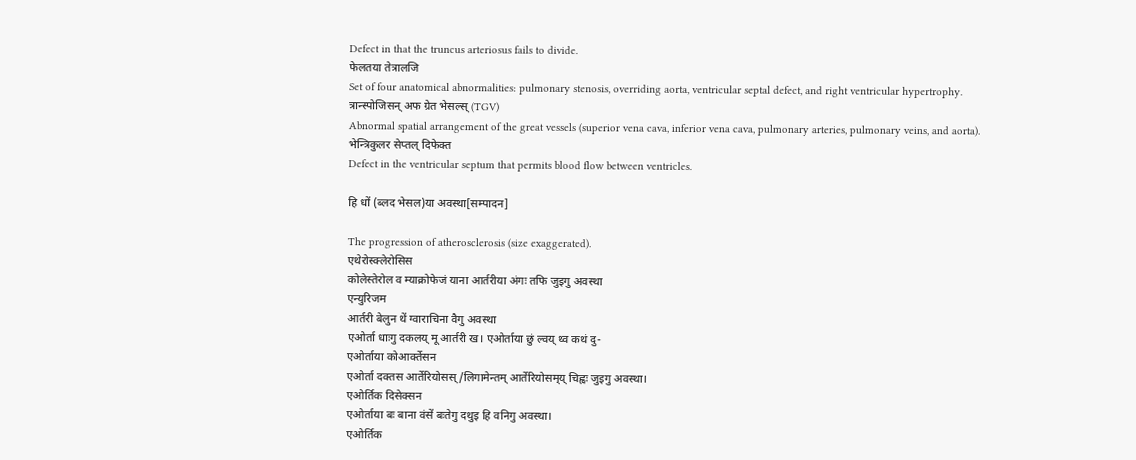Defect in that the truncus arteriosus fails to divide.
फेलतया तेत्रालजि
Set of four anatomical abnormalities: pulmonary stenosis, overriding aorta, ventricular septal defect, and right ventricular hypertrophy.
त्रान्स्पोजिसन् अफ ग्रेत भेसल्स् (TGV)
Abnormal spatial arrangement of the great vessels (superior vena cava, inferior vena cava, pulmonary arteries, pulmonary veins, and aorta).
भेन्त्रिकुलर सेप्तल् दिफेक्त
Defect in the ventricular septum that permits blood flow between ventricles.

हि धों (ब्लद भेसल)या अवस्था[सम्पादन]

The progression of atherosclerosis (size exaggerated).
एथेरोस्क्लेरोसिस
कोलेस्तेरोल व म्याक्रोफेजं याना आर्तरीया अंगः तफि जुइगु अवस्था
एन्युरिजम
आर्तरी बेलुन थें ग्वाराचिना वैगु अवस्था
एओर्ता धाःगु दकलय् मू आर्तरी ख। एओर्ताया छुं ल्वय् थ्व कथं दु-
एओर्ताया कोआर्क्तेसन
एओर्ता दक्तस आर्तेरियोसस्/लिगामेन्तम् आर्तेरियोसम्‌य् चिह्वः जुइगु अवस्था।
एओर्तिक दिसेक्सन
एओर्ताया बः बाना वंसें बःतेगु दथुइ हि वनिगु अवस्था।
एओर्तिक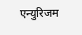एन्युरिजम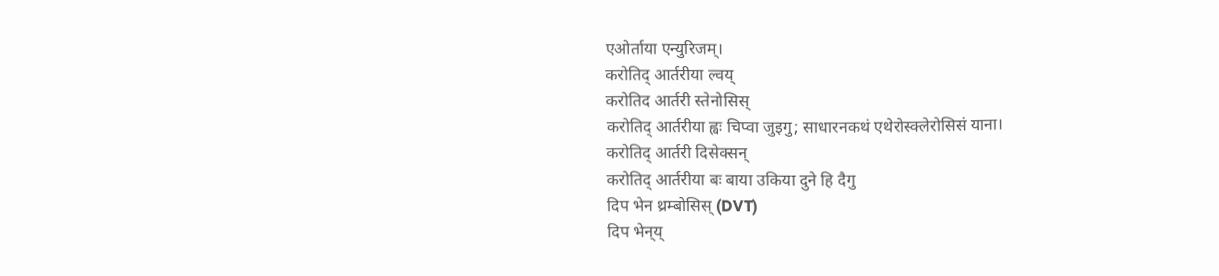एओर्ताया एन्युरिजम्।
करोतिद् आर्तरीया ल्वय्
करोतिद आर्तरी स्तेनोसिस्
करोतिद् आर्तरीया ह्वः चिप्वा जुइगु; साधारनकथं एथेरोस्क्लेरोसिसं याना।
करोतिद् आर्तरी दिसेक्सन्
करोतिद् आर्तरीया बः बाया उकिया दुने हि दैगु
दिप भेन थ्रम्बोसिस् (DVT)
दिप भेन्‌य्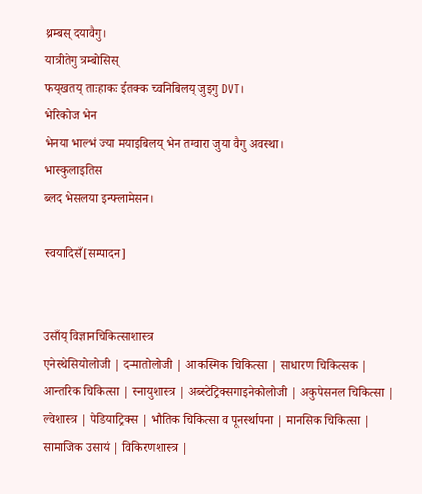थ्रम्बस् दयावैगु।
यात्रीतेगु त्रम्बोसिस्
फय्‌खतय् ताःहाकः ईतक्क च्वनिबिलय् जुइगु DVT।
भेरिकोज भेन
भेनया भाल्भं ज्या मयाइबिलय् भेन तग्वारा जुया वैगु अवस्था।
भास्कुलाइतिस
ब्लद भेसलया इन्फ्लामेसन।

स्वयादिसँ[सम्पादन]


उसाँय् विज्ञानचिकित्साशास्त्र
एनेस्थेसियोलोजी | दर्‍मातोलोजी | आकस्मिक चिकित्सा | साधारण चिकित्सक | आन्तरिक चिकित्सा | स्नायुशास्त्र | अब्स्टेट्रिक्सगाइनेकोलोजी | अकुपेसनल चिकित्सा | ल्वेशास्त्र | पेडियाट्रिक्स | भौतिक चिकित्सा व पूनर्स्थापना | मानसिक चिकित्सा | सामाजिक उसायं | विकिरणशास्त्र |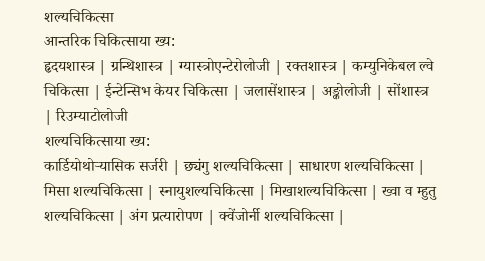शल्यचिकित्सा
आन्तरिक चिकित्साया ख्य:
हृदयशास्त्र | ग्रन्थिशास्त्र | ग्यास्त्रोएन्टेरोलोजी | रक्तशास्त्र | कम्युनिकेबल ल्वे चिकित्सा | ईन्टेन्सिभ केयर चिकित्सा | जलासेंशास्त्र | अङ्कोलोजी | सोंशास्त्र | रिउम्याटोलोजी
शल्यचिकित्साया ख्य:
कार्डियोथोर्‍यासिक सर्जरी | छ्यंगु शल्यचिकित्सा | साधारण शल्यचिकित्सा | मिसा शल्यचिकित्सा | स्नायुशल्यचिकित्सा | मिखाशल्यचिकित्सा | ख्वा व म्हुतु शल्यचिकित्सा | अंग प्रत्यारोपण | क्वेंजोर्नी शल्यचिकित्सा |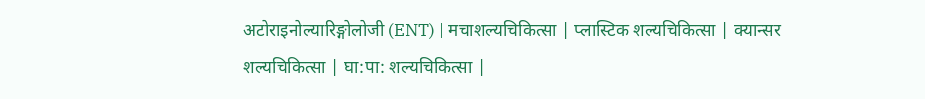अटोराइनोल्यारिङ्गोलोजी (ENT) | मचाशल्यचिकित्सा | प्लास्टिक शल्यचिकित्सा | क्यान्सर शल्यचिकित्सा | घा:पा: शल्यचिकित्सा |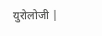युरोलोजी |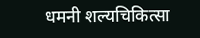धमनी शल्यचिकित्सा